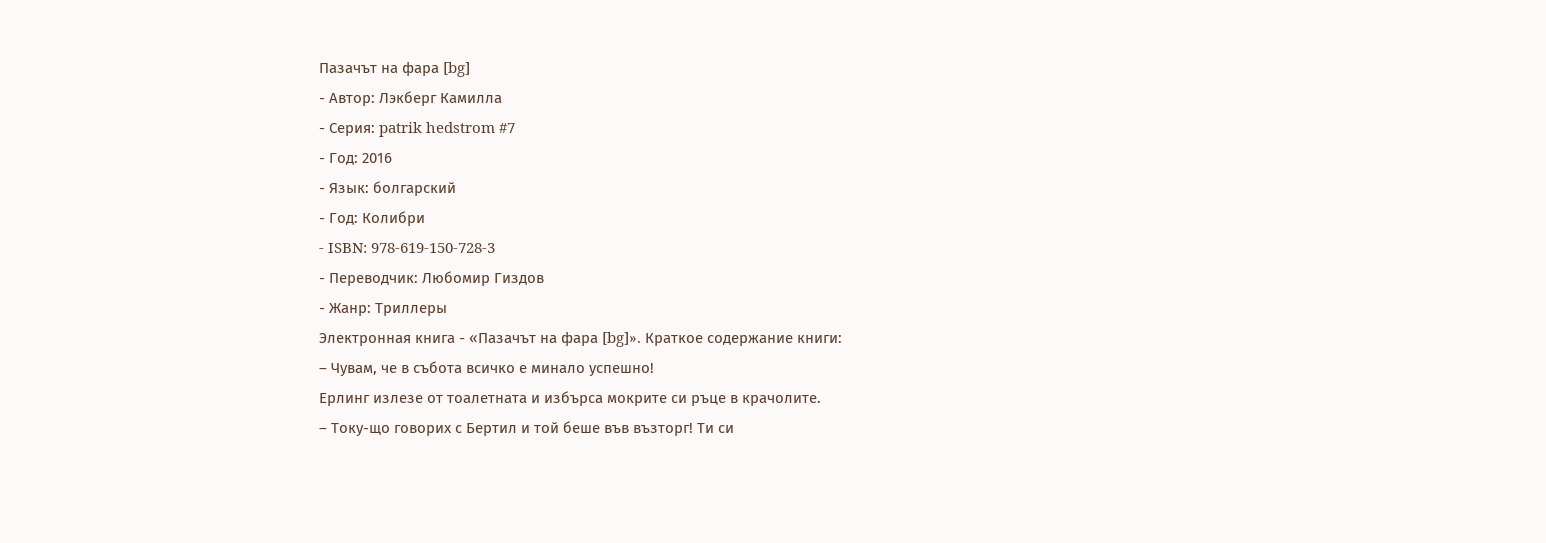Пазачът на фара [bg]
- Автор: Лэкберг Камилла
- Серия: patrik hedstrom #7
- Год: 2016
- Язык: болгарский
- Год: Колибри
- ISBN: 978-619-150-728-3
- Переводчик: Любомир Гиздов
- Жанр: Триллеры
Электронная книга - «Пазачът на фара [bg]». Краткое содержание книги:
– Чувам, че в събота всичко е минало успешно!
Ерлинг излезе от тоалетната и избърса мокрите си ръце в крачолите.
– Току-що говорих с Бертил и той беше във възторг! Ти си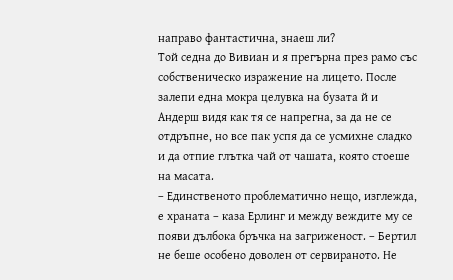направо фантастична, знаеш ли?
Той седна до Вивиан и я прегърна през рамо със собственическо изражение на лицето. После залепи една мокра целувка на бузата й и Андерш видя как тя се напрегна, за да не се отдръпне, но все пак успя да се усмихне сладко и да отпие глътка чай от чашата, която стоеше на масата.
– Единственото проблематично нещо, изглежда, е храната – каза Ерлинг и между веждите му се появи дълбока бръчка на загриженост. – Бертил не беше особено доволен от сервираното. Не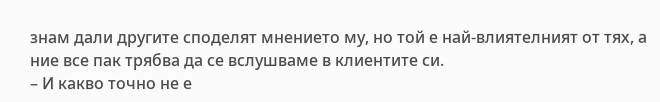знам дали другите споделят мнението му, но той е най-влиятелният от тях, а ние все пак трябва да се вслушваме в клиентите си.
– И какво точно не е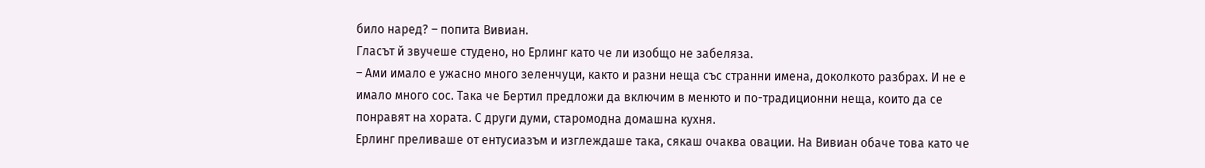било наред? – попита Вивиан.
Гласът й звучеше студено, но Ерлинг като че ли изобщо не забеляза.
– Ами имало е ужасно много зеленчуци, както и разни неща със странни имена, доколкото разбрах. И не е имало много сос. Така че Бертил предложи да включим в менюто и по-традиционни неща, които да се понравят на хората. С други думи, старомодна домашна кухня.
Ерлинг преливаше от ентусиазъм и изглеждаше така, сякаш очаква овации. На Вивиан обаче това като че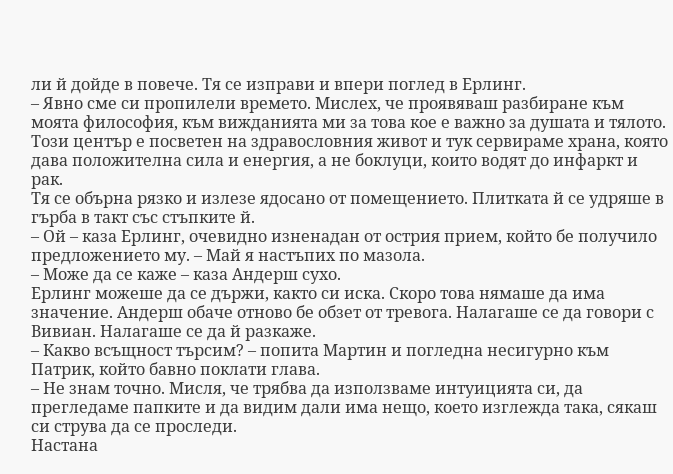ли й дойде в повече. Тя се изправи и впери поглед в Ерлинг.
– Явно сме си пропилели времето. Мислех, че проявяваш разбиране към моята философия, към вижданията ми за това кое е важно за душата и тялото. Този център е посветен на здравословния живот и тук сервираме храна, която дава положителна сила и енергия, а не боклуци, които водят до инфаркт и рак.
Тя се обърна рязко и излезе ядосано от помещението. Плитката й се удряше в гърба в такт със стъпките й.
– Ой – каза Ерлинг, очевидно изненадан от острия прием, който бе получило предложението му. – Май я настъпих по мазола.
– Може да се каже – каза Андерш сухо.
Ерлинг можеше да се държи, както си иска. Скоро това нямаше да има значение. Андерш обаче отново бе обзет от тревога. Налагаше се да говори с Вивиан. Налагаше се да й разкаже.
– Какво всъщност търсим? – попита Мартин и погледна несигурно към Патрик, който бавно поклати глава.
– Не знам точно. Мисля, че трябва да използваме интуицията си, да прегледаме папките и да видим дали има нещо, което изглежда така, сякаш си струва да се проследи.
Настана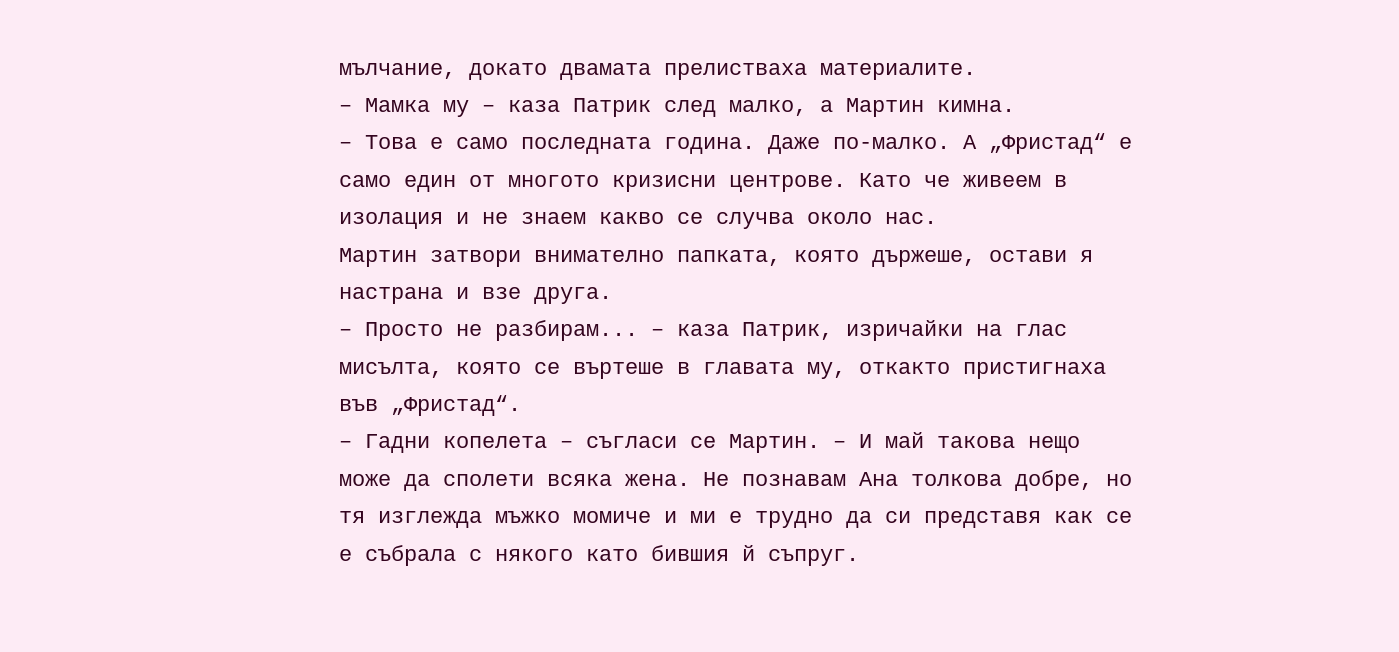мълчание, докато двамата прелистваха материалите.
– Мамка му – каза Патрик след малко, а Мартин кимна.
– Това е само последната година. Даже по-малко. А „Фристад“ е само един от многото кризисни центрове. Като че живеем в изолация и не знаем какво се случва около нас.
Мартин затвори внимателно папката, която държеше, остави я настрана и взе друга.
– Просто не разбирам... – каза Патрик, изричайки на глас мисълта, която се въртеше в главата му, откакто пристигнаха във „Фристад“.
– Гадни копелета – съгласи се Мартин. – И май такова нещо може да сполети всяка жена. Не познавам Ана толкова добре, но тя изглежда мъжко момиче и ми е трудно да си представя как се е събрала с някого като бившия й съпруг.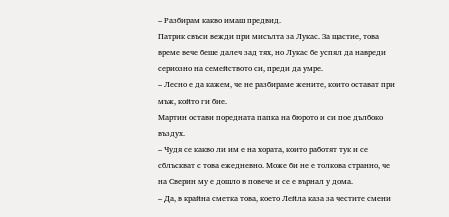– Разбирам какво имаш предвид.
Патрик свъси вежди при мисълта за Лукас. За щастие, това време вече беше далеч зад тях, но Лукас бе успял да навреди сериозно на семейството си, преди да умре.
– Лесно е да кажем, че не разбираме жените, които остават при мъж, който ги бие.
Мартин остави поредната папка на бюрото и си пое дълбоко въздух.
– Чудя се какво ли им е на хората, които работят тук и се сблъскват с това ежедневно. Може би не е толкова странно, че на Сверин му е дошло в повече и се е върнал у дома.
– Да, в крайна сметка това, което Лейла каза за честите смени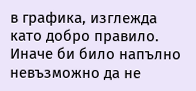в графика, изглежда като добро правило. Иначе би било напълно невъзможно да не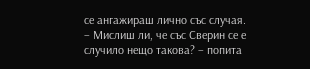се ангажираш лично със случая.
– Мислиш ли, че със Сверин се е случило нещо такова? – попита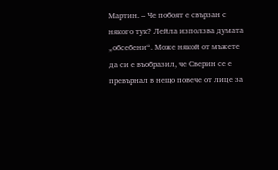Мартин. – Че побоят е свързан с някого тук? Лейла използва думата „обсебени“. Може някой от мъжете да си е въобразил, че Сверин се е превърнал в нещо повече от лице за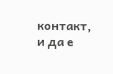контакт, и да е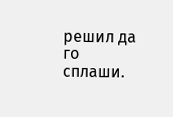решил да го сплаши.